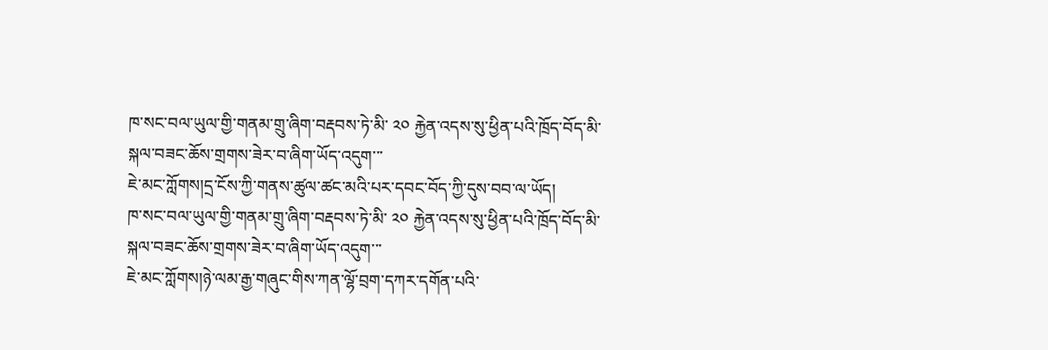ཁ་སང་བལ་ཡུལ་གྱི་གནམ་གྲུ་ཞིག་བརྡབས་ཏེ་མི་ ༢༠ རྐྱེན་འདས་སུ་ཕྱིན་པའི་ཁྲོད་བོད་མི་སྐལ་བཟང་ཆོས་གྲགས་ཟེར་བ་ཞིག་ཡོད་འདུག་་་
ཇེ་མང་ཀློགས།དྲ་ངོས་ཀྱི་གནས་ཚུལ་ཚང་མའི་པར་དབང་བོད་ཀྱི་དུས་བབ་ལ་ཡོད།
ཁ་སང་བལ་ཡུལ་གྱི་གནམ་གྲུ་ཞིག་བརྡབས་ཏེ་མི་ ༢༠ རྐྱེན་འདས་སུ་ཕྱིན་པའི་ཁྲོད་བོད་མི་སྐལ་བཟང་ཆོས་གྲགས་ཟེར་བ་ཞིག་ཡོད་འདུག་་་
ཇེ་མང་ཀློགས།ཉེ་ལམ་རྒྱ་གཞུང་གིས་ཀན་ལྷོ་བྲག་དཀར་དགོན་པའི་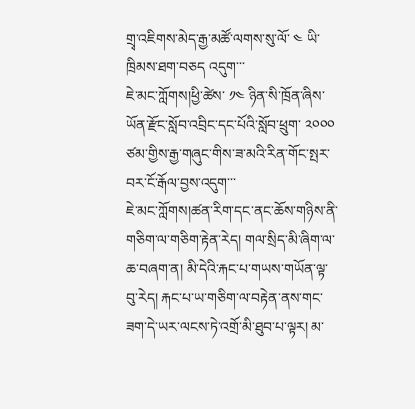གྲྭ་འཇིགས་མེད་རྒྱ་མཚོ་ལགས་སུ་ལོ་ ༤ ཡི་ཁྲིམས་ཐག་བཅད འདུག་་་
ཇེ་མང་ཀློགས།ཕྱི་ཚེས་ ༡༤ ཉིན་སི་ཁྲོན་ཞིས་ཡོན་རྫོང་སློབ་འབྲིང་དང་པོའི་སློབ་ཕྲུག་ ༢༠༠༠ ཙམ་གྱིས་རྒྱ་གཞུང་གིས་ཟ་མའི་རིན་གོང་སྤར་བར་ངོ་རྒོལ་བྱས་འདུག་་་
ཇེ་མང་ཀློགས།ཚན་རིག་དང་ནང་ཆོས་གཉིས་ནི་གཅིག་ལ་གཅིག་རྟེན་རེད། གལ་སྲིད་མི་ཞིག་ལ་ཆ་བཞག་ན། མི་དེའི་རྐང་པ་གཡས་གཡོན་ལྟ་བུ་རེད། རྐང་པ་ཡ་གཅིག་ལ་བརྟེན་ནས་གང་ཟག་དེ་ཡར་ལངས་ཏེ་འགྲོ་མི་ཐུབ་པ་ལྟར། མ་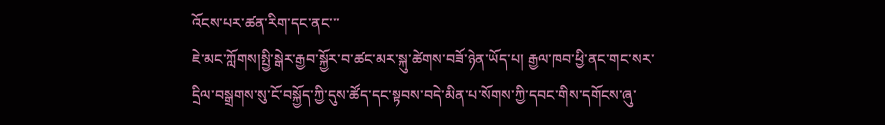འོངས་པར་ཚན་རིག་དང་ནང་་་
ཇེ་མང་ཀློགས།སྤྱི་སྒེར་རྒྱབ་སྐྱོར་བ་ཚང་མར་སྐུ་ཚེགས་བཟོ་ཉེན་ཡོད་པ། རྒྱལ་ཁབ་ཕྱི་ནང་གང་སར་དྲིལ་བསྒྲགས་སུ་ངོ་བསྐྱོད་ཀྱི་དུས་ཚོད་དང་སྟབས་བདེ་མིན་པ་སོགས་ཀྱི་དབང་གིས་དགོངས་ཞུ་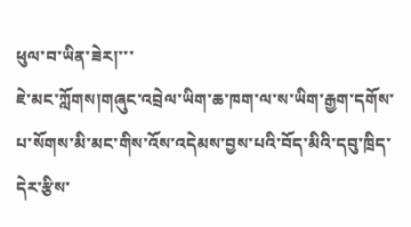ཕུལ་བ་ཡིན་ཟེར།་་་
ཇེ་མང་ཀློགས།གཞུང་འབྲེལ་ཡིག་ཆ་ཁག་ལ་ས་ཡིག་རྒྱག་དགོས་པ་སོགས་མི་མང་གིས་འོས་འདེམས་བྱས་པའི་བོད་མིའི་དབུ་ཁྲིད་དེར་རྩིས་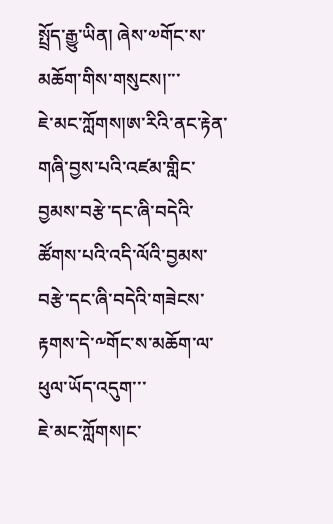སྤྲོད་རྒྱུ་ཡིན། ཞེས་༧གོང་ས་མཆོག་གིས་གསུངས།་་་
ཇེ་མང་ཀློགས།ཨ་རིའི་ནང་རྟེན་གཞི་བྱས་པའི་འཛམ་གླིང་བྱམས་བརྩེ་དང་ཞི་བདེའི་ཚོགས་པའི་འདི་ལོའི་བྱམས་བརྩེ་དང་ཞི་བདེའི་གཟེངས་རྟགས་དེ་༸གོང་ས་མཆོག་ལ་ཕུལ་ཡོད་འདུག་་་
ཇེ་མང་ཀློགས།ང་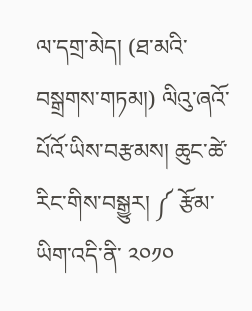ལ་དགྲ་མེད། (ཐ་མའི་བསྒྲགས་གཏམ།) ལིའུ་ཞའོ་པོའོ་ཡིས་བརྩམས། ཆུང་ཚེ་རིང་གིས་བསྒྱུར། ༼ རྩོམ་ཡིག་འདི་ནི་ ༢༠༡༠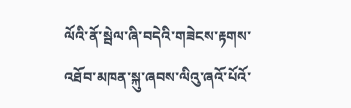ལོའི་ནོ་སྦེལ་ཞི་བདེའི་གཟེངས་རྟགས་འཐོབ་མཁན་སྐུ་ཞབས་ལིའུ་ཞའོ་པོའོ་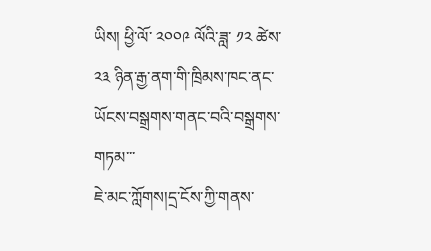ཡིས། ཕྱི་ལོ་ ༢༠༠༩ ལོའི་ཟླ་ ༡༢ ཚེས་ ༢༣ ཉིན་རྒྱ་ནག་གི་ཁྲིམས་ཁང་ནང་ཡོངས་བསྒྲགས་གནང་བའི་བསྒྲགས་གཏམ་་་
ཇེ་མང་ཀློགས།དྲ་ངོས་ཀྱི་གནས་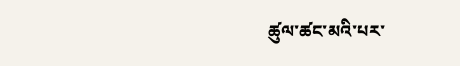ཚུལ་ཚང་མའི་པར་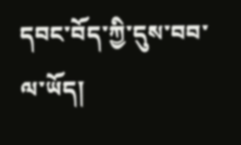དབང་བོད་ཀྱི་དུས་བབ་ལ་ཡོད།